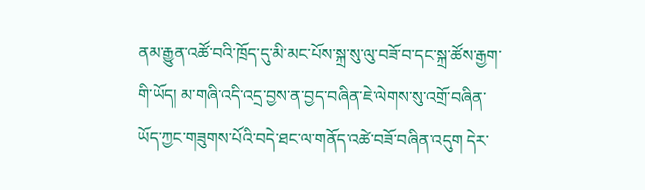ནམ་རྒྱུན་འཚོ་བའི་ཁྲོད་དུ་མི་མང་པོས་སྐྲ་སུ་ལུ་བཟོ་བ་དང་སྐྲ་ཚོས་རྒྱག་གི་ཡོད། མ་གཞི་འདི་འདྲ་བྱས་ན་བྱད་བཞིན་ཇེ་ལེགས་སུ་འགྲོ་བཞིན་ཡོད་ཀྱང་གཟུགས་པོའི་བདེ་ཐང་ལ་གནོད་འཚེ་བཟོ་བཞིན་འདུག དེར་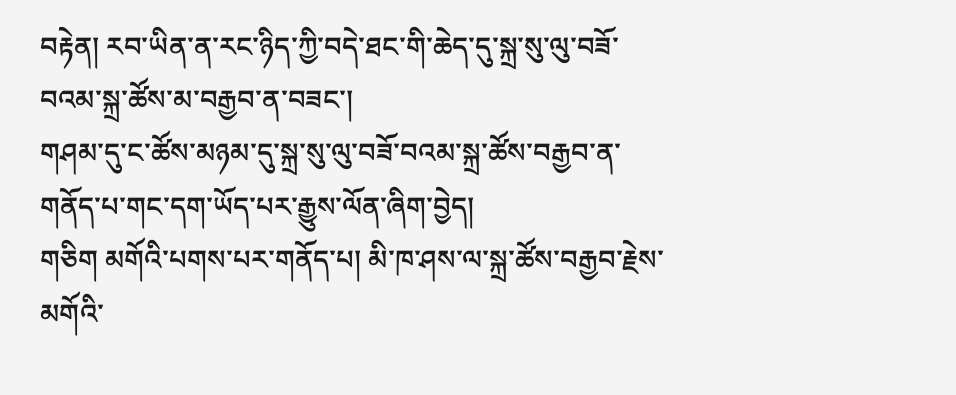བརྟེན། རབ་ཡིན་ན་རང་ཉིད་ཀྱི་བདེ་ཐང་གི་ཆེད་དུ་སྐྲ་སུ་ལུ་བཟོ་བའམ་སྐྲ་ཚོས་མ་བརྒྱབ་ན་བཟང་།
གཤམ་དུ་ང་ཚོས་མཉམ་དུ་སྐྲ་སུ་ལུ་བཟོ་བའམ་སྐྲ་ཚོས་བརྒྱབ་ན་གནོད་པ་གང་དག་ཡོད་པར་རྒྱུས་ལོན་ཞིག་བྱེད།
གཅིག མགོའི་པགས་པར་གནོད་པ། མི་ཁ་ཤས་ལ་སྐྲ་ཚོས་བརྒྱབ་རྗེས་མགོའི་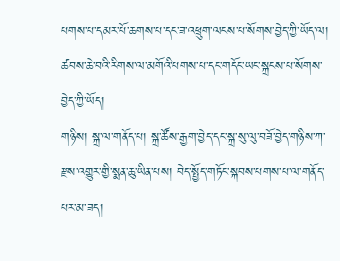པགས་པ་དམར་པོ་ཆགས་པ་དང་ཟ་འཕྲུག་ལངས་པ་སོགས་བྱེད་ཀྱི་ཡོད་ལ། ཚབས་ཆེ་བའི་རིགས་ལ་མགོའི་པགས་པ་དང་གདོང་ཡང་སྐྲངས་པ་སོགས་བྱེད་ཀྱི་ཡོད།
གཉིས། སྐྲ་ལ་གནོད་པ། སྐྲ་ཚོས་རྒྱག་བྱེད་དང་སྐྲ་སུ་ལུ་བཟོ་བྱེད་གཉིས་ཀ་རྫས་འགྱུར་གྱི་སྨན་ཆུ་ཡིན་པས། བེད་སྤྱོད་གཏོང་སྐབས་པགས་པ་ལ་གནོད་པར་མ་ཟད།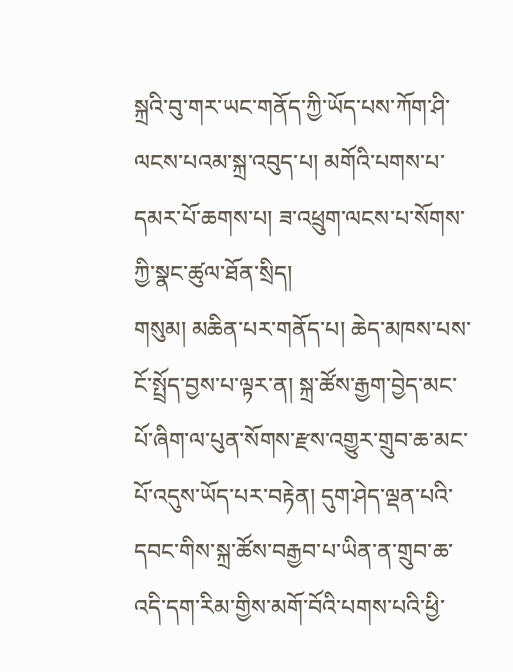སྐྲའི་བུ་གར་ཡང་གནོད་ཀྱི་ཡོད་པས་ཀོག་ཤི་ལངས་པའམ་སྐྲ་འབུད་པ། མགོའི་པགས་པ་དམར་པོ་ཆགས་པ། ཟ་འཕྲུག་ལངས་པ་སོགས་ཀྱི་སྣང་ཚུལ་ཐོན་སྲིད།
གསུམ། མཆིན་པར་གནོད་པ། ཆེད་མཁས་པས་ངོ་སྤྲོད་བྱས་པ་ལྟར་ན། སྐྲ་ཚོས་རྒྱག་བྱེད་མང་པོ་ཞིག་ལ་པུན་སོགས་རྫས་འགྱུར་གྲུབ་ཆ་མང་པོ་འདུས་ཡོད་པར་བརྟེན། དུག་ཤེད་ལྡན་པའི་དབང་གིས་སྐྲ་ཚོས་བརྒྱབ་པ་ཡིན་ན་གྲུབ་ཆ་འདི་དག་རིམ་གྱིས་མགོ་བོའི་པགས་པའི་ཕྱི་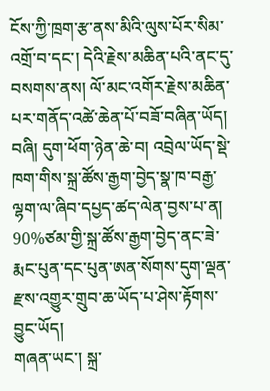ངོས་ཀྱི་ཁྲག་རྩ་ནས་མིའི་ལུས་པོར་སིམ་འགྲོ་བ་དང་། དེའི་རྗེས་མཆིན་པའི་ནང་དུ་བསགས་ནས། ལོ་མང་འགོར་རྗེས་མཆིན་པར་གནོད་འཚེ་ཆེན་པོ་བཟོ་བཞིན་ཡོད།
བཞི། དུག་ཕོག་ཉེན་ཆེ་བ། འབྲེལ་ཡོད་སྡེ་ཁག་གིས་སྐྲ་ཚོས་རྒྱག་བྱེད་སྣ་ཁ་བརྒྱ་ལྷག་ལ་ཞིབ་དཔྱད་ཚད་ལེན་བྱས་པ་ན། 90%ཙམ་གྱི་སྐྲ་ཚོས་རྒྱག་བྱེད་ནང་ཟེ་རྨང་པུན་དང་པུན་ཨན་སོགས་དུག་ལྡན་རྫས་འགྱུར་གྲུབ་ཆ་ཡོད་པ་ཤེས་རྟོགས་བྱུང་ཡོད།
གཞན་ཡང་། སྐྲ་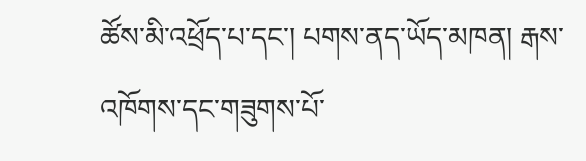ཚོས་མི་འཕྲོད་པ་དང་། པགས་ནད་ཡོད་མཁན། རྒས་འཁོགས་དང་གཟུགས་པོ་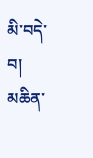མི་བདེ་བ། མཆིན་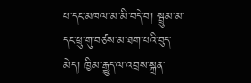པ་དང་མཁལ་མ་མི་བདེ་བ། སྦྲུམ་མ་དང་ཕྲུ་གུ་བཙས་མ་ཐག་པའི་བུད་མེད། ཁྱིམ་རྒྱུད་ལ་འབྲས་སྐྲན་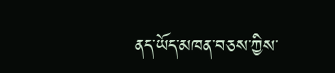ནད་ཡོད་མཁན་བཅས་ཀྱིས་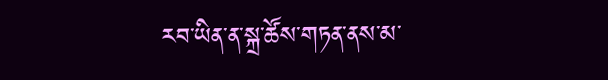རབ་ཡིན་ན་སྐྲ་ཚོས་གཏན་ནས་མ་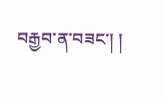བརྒྱབ་ན་བཟང་། །